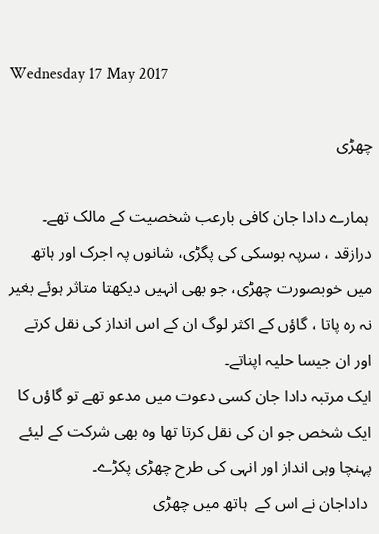Wednesday 17 May 2017

چھڑی

 ہمارے دادا جان کافی بارعب شخصیت کے مالک تھے۔ درازقد ، سرپہ بوسکی کی پگڑی، شانوں پہ اجرک اور ہاتھ میں خوبصورت چھڑی، جو بھی انہیں دیکھتا متاثر ہوئے بغیر نہ رہ پاتا ، گا‌ؤں کے اکثر لوگ ان کے اس انداز کی نقل کرتے اور ان جیسا حلیہ اپناتے۔
ایک مرتبہ دادا جان کسی دعوت میں مدعو تھے تو گاؤں کا ایک شخص جو ان کی نقل کرتا تھا وہ بھی شرکت کے لیئے پہنچا وہی انداز اور انہی کی طرح چھڑی پکڑے۔
 داداجان نے اس کے  ہاتھ میں چھڑی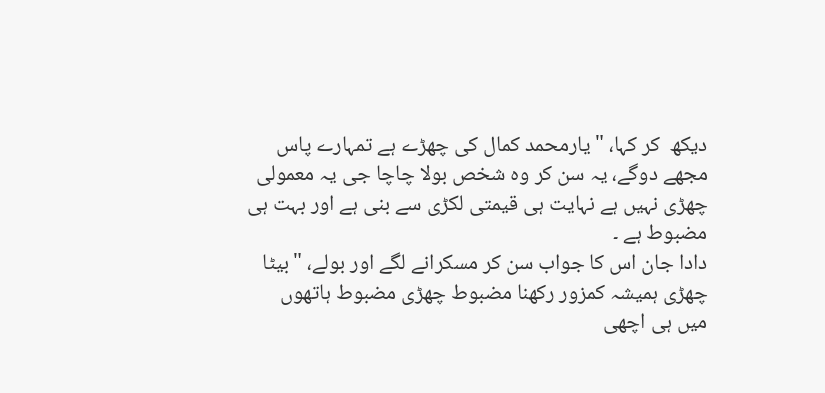دیکھ  کر کہا، " یارمحمد کمال کی چھڑے ہے تمہارے پاس مجھے دوگے، یہ سن کر وہ شخص بولا چاچا جی یہ معمولی چھڑی نہیں ہے نہایت ہی قیمتی لکڑی سے بنی ہے اور بہت ہی مضبوط ہے ۔
دادا جان اس کا جواب سن کر مسکرانے لگے اور بولے، "بیٹا چھڑی ہمیشہ کمزور رکھنا مضبوط چھڑی مضبوط ہاتھوں میں ہی اچھی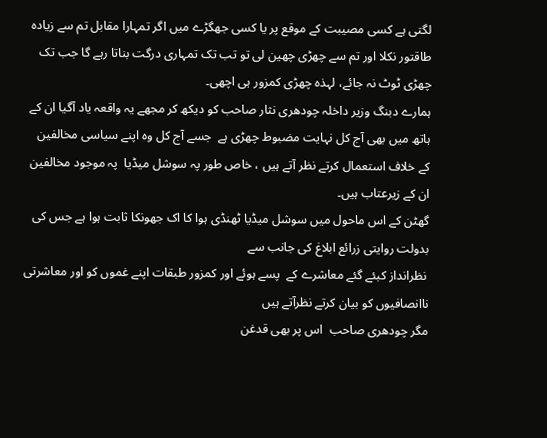لگتی ہے کسی مصیبت کے موقع پر یا کسی جھگڑے میں اگر تمہارا مقابل تم سے زیادہ طاقتور نکلا اور تم سے چھڑی چھین لی تو تب تک تمہاری درگت بناتا رہے گا جب تک چھڑی ٹوٹ نہ جائے، لہذہ چھڑی کمزور ہی اچھی۔
ہمارے دبنگ وزیر داخلہ چودھری نثار صاحب کو دیکھ کر مجھے یہ واقعہ یاد آگیا ان کے ہاتھ میں بھی آج کل نہایت مضبوط چھڑی ہے  جسے آج کل وہ اپنے سیاسی مخالفین کے خلاف استعمال کرتے نظر آتے ہیں ، خاص طور پہ سوشل میڈیا  پہ موجود مخالفین ان کے زیرعتاب ہیں۔
گھٹن کے اس ماحول میں سوشل میڈیا ٹھنڈی ہوا کا اک جھونکا ثابت ہوا ہے جس کی بدولت روایتی زرائع ابلاغ کی جانب سے
 نظرانداز کبئے گئے معاشرے کے  پسے ہوئے اور کمزور طبقات اپنے غموں کو اور معاشرتی ناانصافیوں کو بیان کرتے نظرآتے ہیں
مگر چودھری صاحب  اس پر بھی قدغن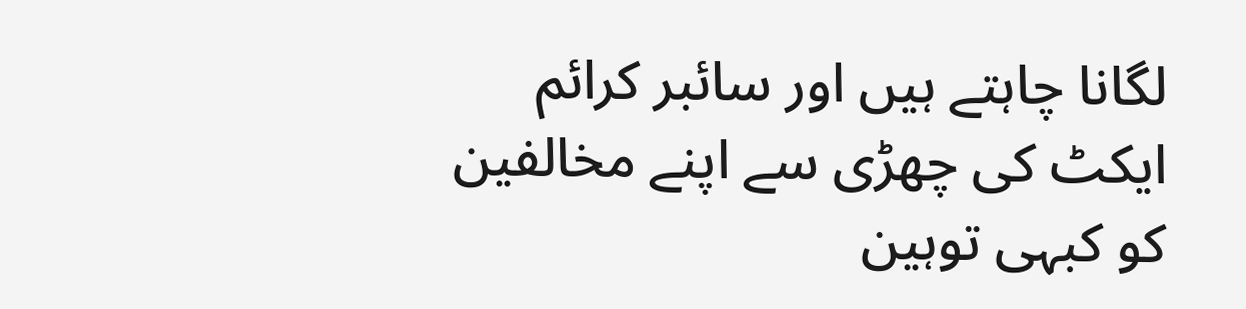لگانا چاہتے ہیں اور سائبر کرائم ایکٹ کی چھڑی سے اپنے مخالفین کو کبہی توہین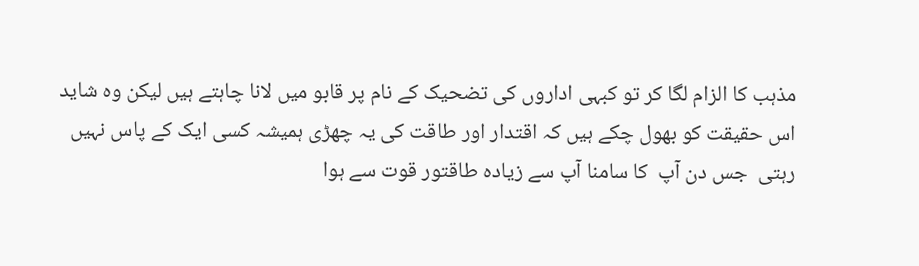مذہب کا الزام لگا کر تو کبہی اداروں کی تضحیک کے نام پر قابو میں لانا چاہتے ہیں لیکن وہ شاید اس حقیقت کو بھول چکے ہیں کہ اقتدار اور طاقت کی یہ چھڑی ہمیشہ کسی ایک کے پاس نہیں رہتی  جس دن آپ  کا سامنا آپ سے زیادہ طاقتور قوت سے ہوا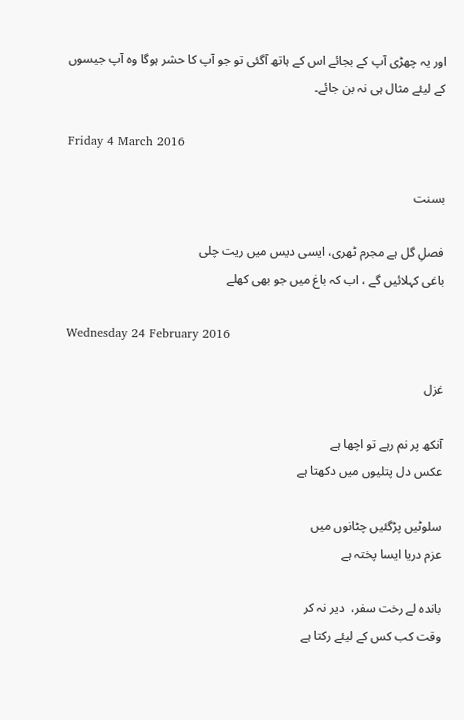اور یہ چھڑی آپ کے بجائے اس کے ہاتھ آگئی تو جو آپ کا حشر ہوگا وہ آپ جیسوں کے لیئے مثال ہی نہ بن جائے۔

Friday 4 March 2016

بسنت

فصلِ گل ہے مجرم ٹھری، ایسی دیس میں ریت چلی
باغی کہلائیں گے ، اب کہ باغ میں جو بھی کھلے

Wednesday 24 February 2016

غزل

آنکھ پر نم رہے تو اچھا ہے
عکس دل پتلیوں میں دکھتا ہے

سلوٹیں پڑگئیں چٹانوں میں
عزم دریا ایسا پختہ ہے

باندہ لے رخت سفر،  دیر نہ کر
وقت کب کس کے لیئے رکتا ہے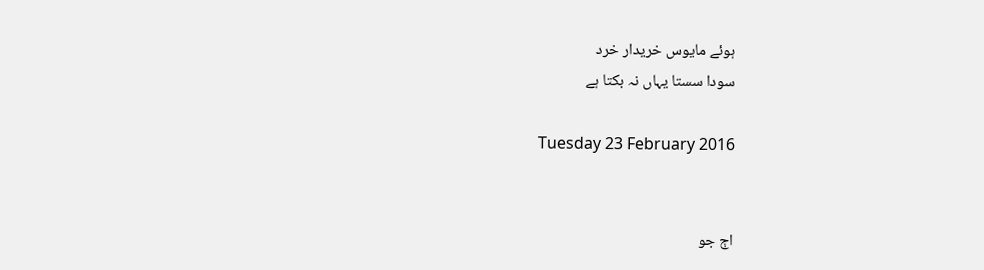ہوئے مایوس خریدار خرد
سودا سستا یہاں نہ بکتا ہے

Tuesday 23 February 2016


اڄ جو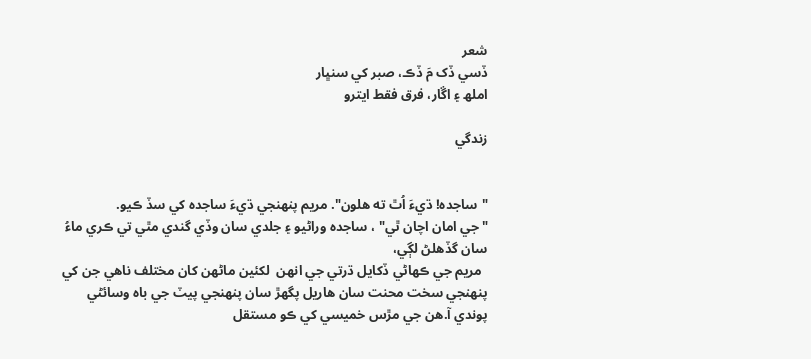شعر
ڏسي ڏک مَ ڏڪ، صبر کي سنڀار
املھ ۽ اڱار، فرق فقط ايترو

زندگي


"ساجده! ڌيءَ اُٿ ته هلون". مريم پنهنجي ڌيءَ ساجده کي سڏ ڪيو.
"جي امان اچان ٿي" ، ساجده وراڻيو ۽ جلدي سان وڏي گندي مٿي تي ڪري ماءُ سان گڏهلڻ لڳي،
  مريم جي ڪهاڻي ڏکايل ڌرتي جي انهن  لکئين ماڻهن کان مختلف ناهي جن کي پنهنجي سخت محنت سان هاريل پگھڙ سان پنهنجي پيٽ جي باه وسائڻي پوندي آ.هن جي مڙس خميسي کي ڪو مستقل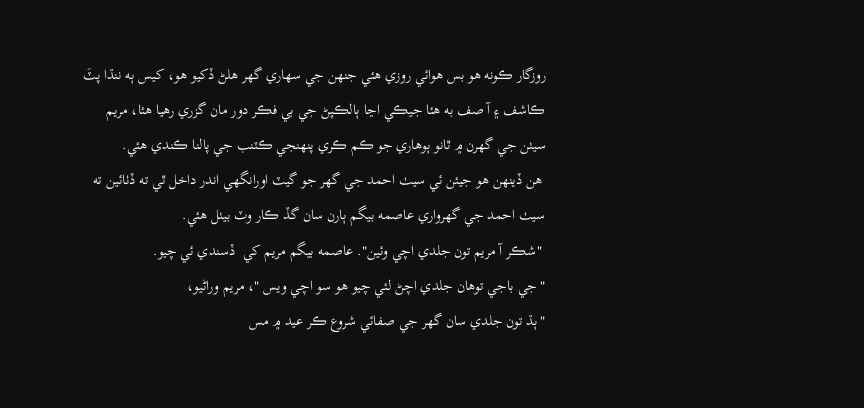روزگار ڪونه هو بس هوائي روزي هئي جنهن جي سهاري گھر هلڻ ڏکيو هو، کيس ٻه ننڌا پٽَ ڪاشف ۽ آ صف به هئا جيڪي اڃا ٻالڪپڻ جي بي فڪر دور مان گزري رهيا هئا، مريم سيٺن جي گھرن ۾ ٿانو ٻوهاري جو ڪم ڪري پنهنجي ڪٽنب جي پالنا ڪندي هئي.
 هن ڏينهن هو جيئن ئي سيٺ احمد جي گھر جو گيٽ اورانگھي اندر داخل ٿي ته ڏٺائين ته سيٺ احمد جي گھرواري عاصمه بيگم ٻارن سان گڏ ڪار وٽ بيٺل هئي.
 "شڪر آ مريم تون جلدي اچي وئين". عاصمه بيگم مريم کي  ڏسندي ئي چيو.
"جي باجي توهان جلدي اچڻ لئي چيو هو سو اچي ويس "، مريم وراڻيو،
"ٻڌ تون جلدي سان گھر جي صفائي شروع ڪر عيد ۾ مس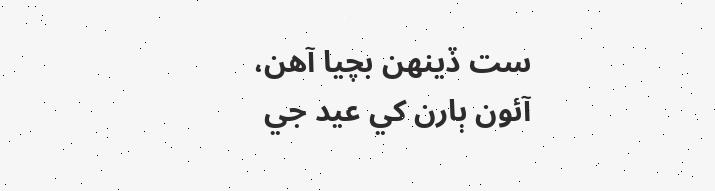ست ڏينهن بچيا آهن، آئون ٻارن کي عيد جي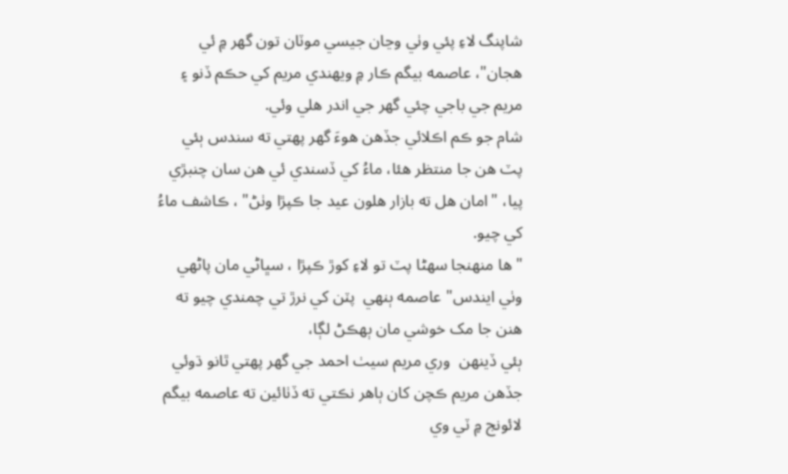شاپنگ لاءِ پئي وٺي وڃان جيسي موٽان تون گھر ۾ ئي هجان"، عاصمه بيگم ڪار ۾ ويهندي مريم کي حڪم ڏنو ۽ مريم جي باجي چئي گھر جي اندر هلي وئي.
شام جو ڪم اڪلائي جڏهن هوءَ گھر پهتي ته سندس ٻئي پٽ هن جا منتظر هئا، ماءُ کي ڏسندي ئي هن سان چنبڙي پيا، "امان هل ته بازار هلون عيد جا ڪپڙا وٺڻ" ، ڪاشف ماءُ کي چيو.
"ها منهنجا سهڻا پٽ تو لاءِ کوڙ ڪپڙا ، سڀاڻي مان پاڻهي وٺي ايندس" عاصمه ٻنهي  پٽن کي نرڙ تي چمندي چيو ته هنن جا مک خوشي مان ٻهڪڻ لڳا،
ٻئي ڏينهن  وري مريم سيٺ احمد جي گھر پهتي ٿانو ڌوئي جڏهن مريم ڪچن کان ٻاهر نڪتي ته ڏٺائين ته عاصمه بيگم لائونج ۾ ٽي وي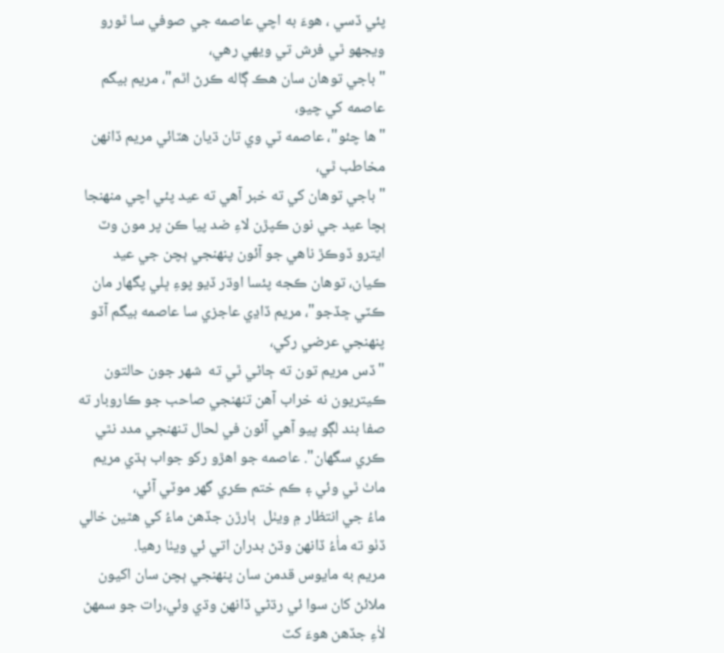پئي ڏسي ، هوءَ به اچي عاصمه جي صوفي سا ٿورو ويجهو ٿي فرش تي ويهي رهي،
"باجي توهان سان هڪ ڳاله ڪرڻ اٿم"، مريم بيگم عاصمه کي چيو،
"ها چئو"، عاصمه ٽي وي تان ڌيان هٽائي مريم ڏانهن مخاطب ٿي،
"باجي توهان کي ته خبر آهي ته عيد پئي اچي منهنجا ٻچا عيد جي نون ڪپڙن لاءِ ضد پيا ڪن پر مون وٽ ايترو ڏوڪڙ ناهي جو آئون پنهنجي ٻچن جي عيد ڪيان، توهان ڪجه پئسا اوڌر ڏيو پوءِ ڀلي پگهار مان ڪٽي ڇڏجو"، مريم ڏاڍي عاجزي سا عاصمه بيگم آڏو پنهنجي عرضي رکي،
"ڏس مريم تون ته ڄاڻي ٿي ته  شهر جون حالتون ڪيتريون نه خراب آهن تنهنجي صاحب جو ڪاروبار ته صفا بند لڳو پيو آهي آئون في لحال تنهنجي مدد نٿي ڪري سگھان". عاصمه جو اهڙو رکو جواب ٻڌي مريم ماٺ ٿي وئي ۽ ڪم ختم ڪري گھر موٽي آئي،
ماءُ جي انتظار ۾ ويٺل  ٻارڙن جڏهن ماءُ کي هٿين خالي ڏٺو ته ماٰءُ ڏانهن وڌڻ بدران اتي ئي ويٺا رهيا.
مريم به مايوس قدمن سان پنهنجي ٻچن سان اکيون ملائڻ کان سوا ئي رڌڻي ڏانهن وڌي وئي،رات جو سمهڻ لاٰءِ جڏهن هوءَ کٽ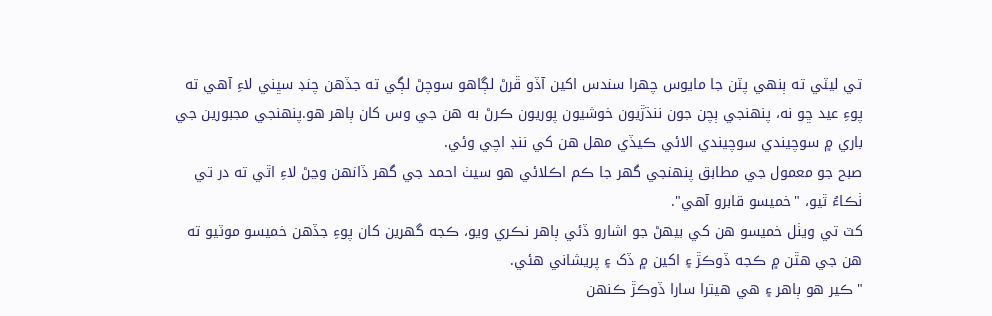تي ليٽي ته ٻنهي پٽن جا مايوس چهرا سندس اکين آڏو ڦرڻ لڳاهو سوچڻ لڳي ته جڏهن چنڊ سڀني لاءِ آهي ته پوءِ عيد ڇو نه، پنهنجي ٻچن جون ننڌڙيون خوشيون پوريون ڪرڻ به هن جي وس کان ٻاهر هو.پنهنجي مجبورين جي باري ۾ سوچيندي سوچيندي الائي ڪيڏي مهل هن کي ننڊ اچي وئي.
صبح جو معمول جي مطابق پنهنجي گھر جا ڪم اڪلائي هو سيٺ احمد جي گھر ڏانهن وڃڻ لاءِ اٿي ته در تي ٺڪاءُ ٿيو، "خميسو قابرو آهي".
کٽ تي ويٺل خميسو هن کي بيهڻ جو اشارو ڏئي ٻاهر نڪري ويو، ڪجه گھرين کان پوءِ جڏهن خميسو موٽيو ته هن جي هٿن ۾ ڪجه ڏوڪڙ ۽ اکين ۾ ڏک ۽ پريشاني هئي.
"ڪير هو ٻاهر ۽ هي هيترا سارا ڏوڪڙ ڪنهن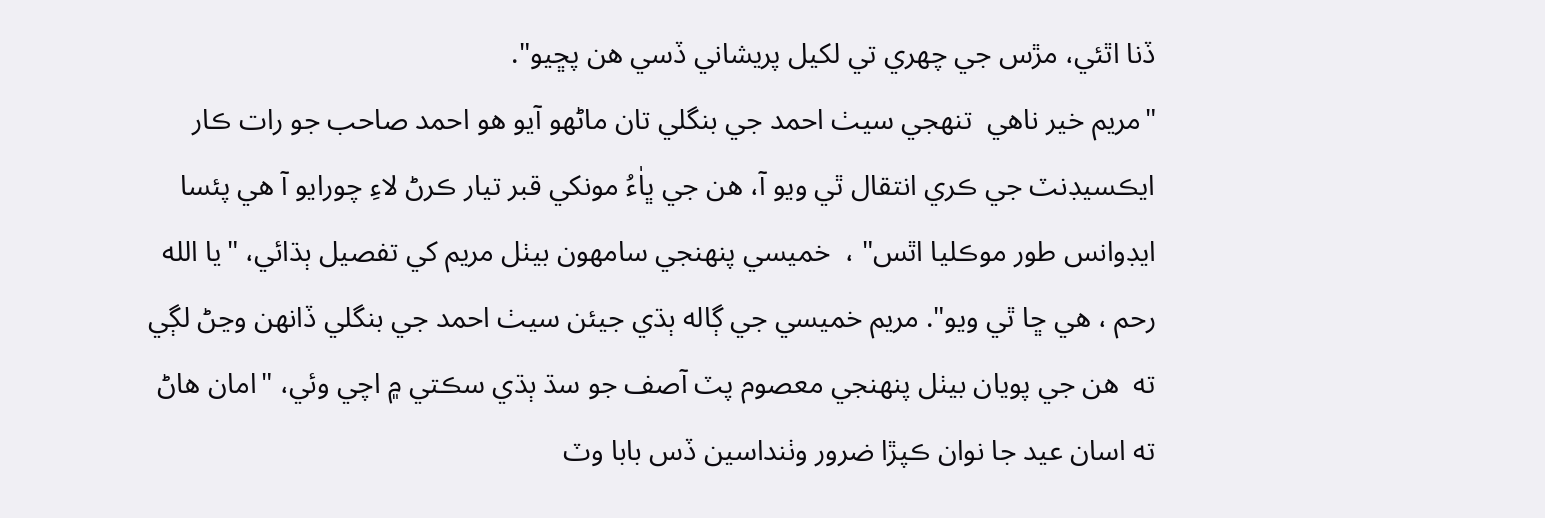ڏنا اٿئي، مڙس جي چهري تي لکيل پريشاني ڏسي هن پڇيو".
"مريم خير ناهي  تنهجي سيٺ احمد جي بنگلي تان ماڻهو آيو هو احمد صاحب جو رات ڪار ايڪسيڊنٽ جي ڪري انتقال ٿي ويو آ، هن جي ڀاٰءُ مونکي قبر تيار ڪرڻ لاءِ چورايو آ هي پئسا ايڊوانس طور موڪليا اٿس" ،  خميسي پنهنجي سامهون بيٺل مريم کي تفصيل ٻڌائي، "يا الله رحم ، هي ڇا ٿي ويو". مريم خميسي جي ڳاله ٻڌي جيئن سيٺ احمد جي بنگلي ڏانهن وڃڻ لڳي ته  هن جي پويان بيٺل پنهنجي معصوم پٽ آصف جو سڌ ٻڌي سڪتي ۾ اچي وئي، "امان هاڻ ته اسان عيد جا نوان ڪپڙا ضرور وٺنداسين ڏس بابا وٽ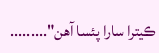ڪيترا سارا پئسا آهن".........